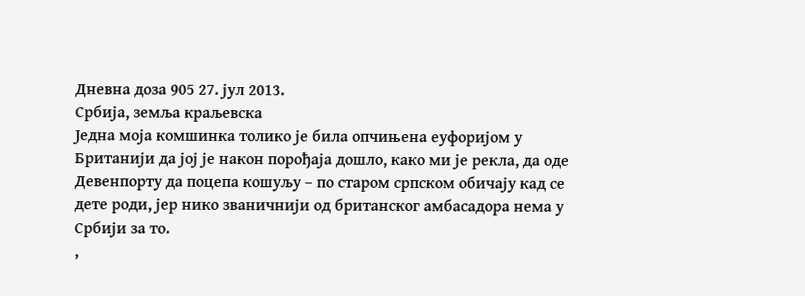Дневна доза 905 27. јул 2013.
Србија, земља краљевска
Једна моја комшинка толико је била опчињена еуфоријом у Британији да јој је након порођаја дошло, како ми је рекла, да оде Девенпорту да поцепа кошуљу – по старом српском обичају кад се дете роди, јер нико званичнији од британског амбасадора нема у Србији за то.
,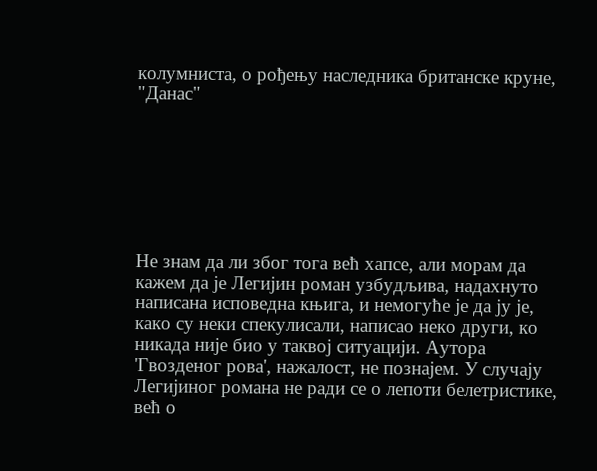колумниста, о рођењу наследника британске круне, "Данас"







Не знам да ли због тога већ хапсе, али морам да кажем да је Легијин роман узбудљива, надахнуто написана исповедна књига, и немогуће је да ју је, како су неки спекулисали, написао неко други, ко никада није био у таквој ситуацији. Аутора 'Гвозденог рова', нажалост, не познајем. У случају Легијиног романа не ради се о лепоти белетристике, већ о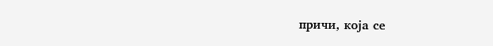причи, која се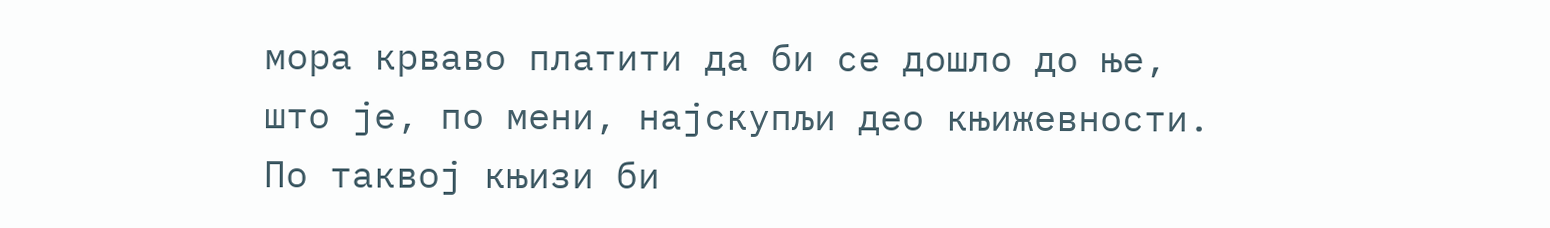мора крваво платити да би се дошло до ње, што је, по мени, најскупљи део књижевности. По таквој књизи би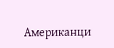Американци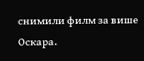снимили филм за више Оскара.